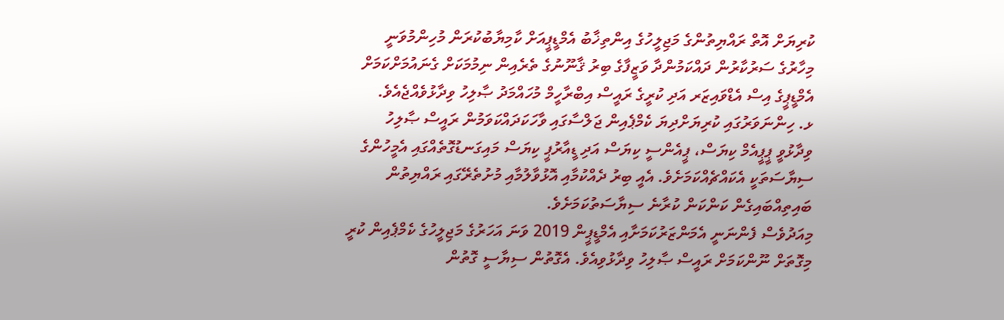ކުރިޔަށް އޮތް ރައްޔިތުންގެ މަޖިލީހުގެ އިންތިޚާބު އެމްޑީޕީއަށް ކާމިޔާބުކުރަން މުހިންމުވަނީ މިހާރުގެ ސަރުކާރުން ދައްކަމުންދާ ވަޒީފާގެ ބިރު ޤާނޫނުގެ ތެރެއިން ނިމުމަކަށް ގެނައުމަށްކަމަށް އެމްޑީޕީގެ އިސް އެޑްވައިޒަރ އަދި ކުރީގެ ރައީސް އިބްރާހީމް މުހައްމަދު ޞާލިހު ވިދާޅުވެއްޖެއެވެ.
ޅ. ހިންނަވަރުގައި ކުރިޔަށްދިޔަ ކެމްޕެއިން ޖަލްސާގައި ވާހަކަދައްކަވަމުން ރައީސް ޞާލިހު ވިދާޅުވީ ޕީޕީއެމް ކިޔަސް، ޕީއެންސީ ކިޔަސް އަދި ޑީއާރުޕީ ކިޔަސް މައިގަނޑުގޮތެއްގައި އެމީހުންގެ ސިޔާސަތަކީ އެކައްޗެއްކަމަށެވެ. އެއީ ބިރު ދެއްކުމާއި އޮޅުވާލުމާއި މުށުތެރޭގައި ރައްޔިތުން ބައިތިއްބައިގެން ކަންކަން ކުރާނެ ސިޔާސަތުކަމަށެވެ.
މިއަދުވެސް ފެންނަނީ އެމަންޒަރުކަމަށާއި އެމްޑީޕީން 2019 ވަނަ އަހަރުގެ މަޖިލީހުގެ ކެމްޕެއިން ކުރީ މިގޮތަށް ނޫންކަމަށް ރައީސް ޞާލިހު ވިދާޅުވިއެވެ. އެގޮތުން ސިޔާސީ ގޮތުން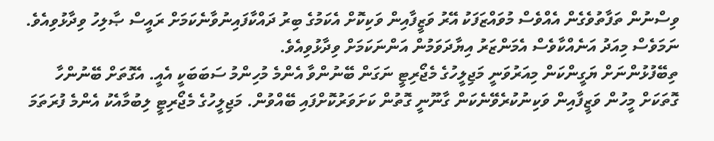ވިސްނުން ތަފާތުވެގެން އެއްވެސް މުވައްޒަފަކު އޭރު ވަޒީފާއިން ވަކިކޮށް އެކަމުގެ ބިރު ދައްކާފައިނުވާނެކަމަށް ރައީސް ޞާލިހު ވިދާޅުވިއެވެ. ނަމަވެސް މިއަދު އަނެއްކާވެސް އެމަންޒަރު އިޔާދަވަމުން އަންނަކަމަށް ވިދާޅުވިއެވެ.
ތިބޭފުޅުންނަށް ޔަގީންކަން މިއަރުވަނީ މަޖިލީހުގެ މެޖޯރިޓީ ނަގަން ބޭނުންވާ އެންމެ މުހިންމު ސަބަބަކީ އެއީ. އެގޮތަށް ބޭނުންހާ ގޮތަކަށް މީހުން ވަޒީފާއިން ވަކިނުކުރެވޭނެކަން ގާނޫނީ ގޮތުން ކަށަވަރުކޮށްފައި ބޭއްވުން. މަޖިލީހުގެ މެޖޯރިޓީ ލިބުމާއެކު އެންމެ ފުރަތަމަ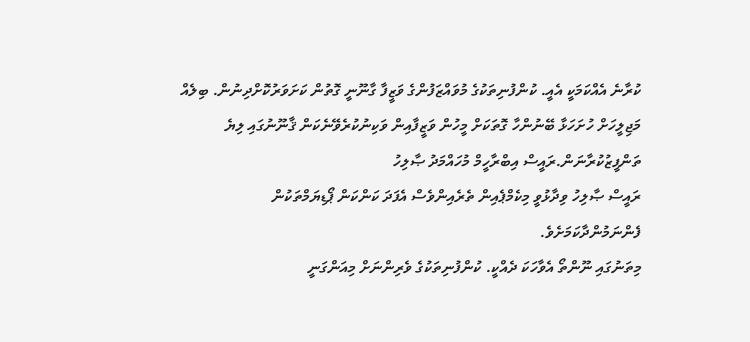ކުރާނެ އެއްކަމަކީ އެއީ. ކުންފުނިތަކުގެ މުވައްޒަފުންގެ ވަޒީފާ ގާނޫނީ ގޮތުން ކަށަވަރުކޮށްދިނުން. ބިލެއް މަޖިލީހަށް ހުށަހަޅާ ބޭނުންހާ ގޮތަކަށް މީހުން ވަޒީފާއިން ވަކިނުކުރެވޭނެކަން ޤާނޫނުގައި ލިޔެ ތަންފީޒުކުރާނަން.ރައީސް އިބްރާހީމް މުހައްމަދު ޞާލިހު
ރައީސް ޞާލިހު ވިދާޅުވީ މިކެމްޕެއިން ތެރެއިންވެސް އެފަދަ ކަންކަން ޕޯޑިޔަމްތަކުން ފެންނަމުންދާކަމަށެވެ.
މިތަނުގައި ނޫންތޯ އެވާހަކަ ދެއްކީ. ކުންފުނިތަކުގެ ވެރިންނަށް މިއަންގަނީ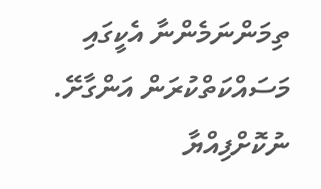ތިމަންނަމެންނާ އެކީގައި މަސައްކަތްކުރަން އަންގާށޭ. ނުކޮށްފިއްޔާ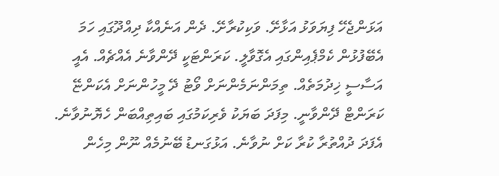އަޅަންޖެހޭ ފިޔަވަޅު އަޅާށޭ. ވަކިކުރާށޭ. ދެން އަނެއްކާ ދިއްދޫގައި ހަމަ އެބޭފުޅުން ކެމްޕެއިންގައި އެގޮވާލީ. ކަރަންޓަކީ ދޭންވާނެ އެއްޗެއް. އެއީ އަސާސީ ޚިދުމަތެއް. ތިމަންނަމެންނަށް ވޯޓު ދޭ މީހުންނަށް އެކަންޏޭ ކަރަންޓް ދޭންވާނީ. މިފަދަ ބަޔަކު ވެރިކަމުގައި ބައިތިއްބަން ހެޔޮނުވާނެ. އެފަދަ ދުއްތުރާ ކުރާ ކަށް ނުވާނެ. އަޅުގަނޑު ބޭނުމެއް ނޫން މިހެން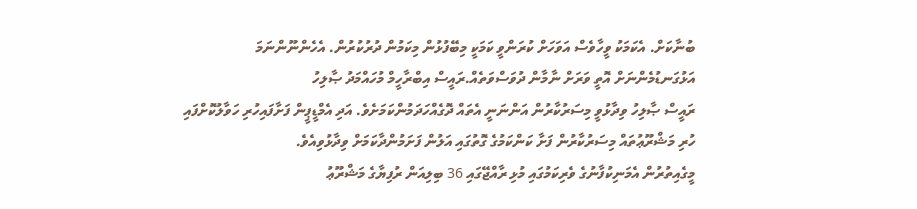ބުނާކަށް. އެކަމަކު ވީހާވެސް އަވަހަށް ކުރަންވީ ކަމަކީ މިބޭފުޅުން މިކަމުން ދުރުކުރުން. އެހެންނޫންނަމަ އަޅުގަނޑުމެންނަށް އޮތީ ވަރަށް ނާމާން ދުވަސްވަތެއް.ރައީސް އިބްރާހީމް މުހައްމަދު ޞާލިހު
ރައީސް ޞާލިހު ވިދާޅުވީ މިސަރުކާރުން އަންނަނީ އެތައް ދޮގެއްހަދަމުންކަމަށެވެ. އަދި އެމްޑީޕީން ފަށާފައިހުރި ހަވާލުކޮށްފައި ހުރި މަޝްރޫޢުތައް މިސަރުކާރުން ފަށާ ކަންކަމުގެ ގޮތުގައި އަލުން ފަށަމުންދާކަމަށް ވިދާޅުވިއެވެ.
މީގެއިތުރުން އެމަނިކުފާނުގެ ވެރިކަމުގައި މުޅި ރާއްޖޭގައި 36 ބިލިއަން ރުފިޔާގެ މަޝްރޫޢު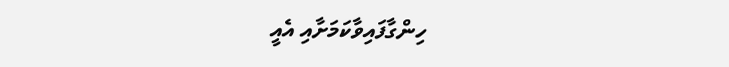ހިންގާފައިވާކަމަށާއި އެއީ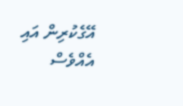އޭގެކުރިން އައި އެއްވެސް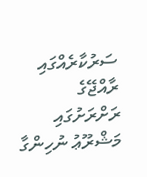ސަރުކާރެއްގައި ރާއްޖޭގެ ރަށްރަށުގައި މަޝްރޫޢު ނުހިންގާ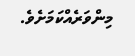މިންވަރެއްކަމަށެވެ.